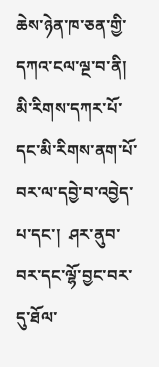ཆེས་ཉེན་ཁ་ཅན་གྱི་དཀའ་ངལ་ལྔ་བ་ནི།  མི་རིགས་དཀར་པོ་དང་མི་རིགས་ནག་པོ་བར་ལ་དབྱེ་བ་འབྱེད་པ་དང་།  ཤར་ནུབ་བར་དང་ལྷོ་བྱང་བར་དུ་ཐོལ་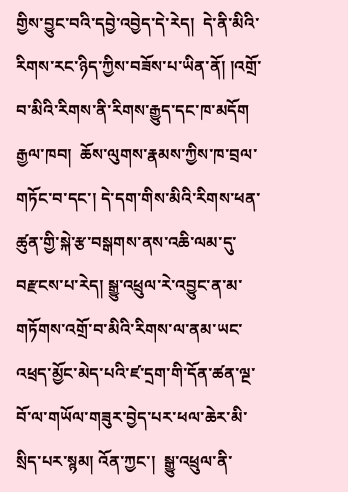གྱིས་བྱུང་བའི་དབྱེ་འབྱེད་དེ་རེད།  དེ་ནི་མིའི་རིགས་རང་ཉིད་ཀྱིས་བཟོས་པ་ཡིན་ནོ། །འགྲོ་བ་མིའི་རིགས་ནི་རིགས་རྒྱུད་དང་ཁ་མདོག  རྒྱལ་ཁབ།  ཆོས་ལུགས་རྣམས་ཀྱིས་ཁ་བྲལ་གཏོང་བ་དང་། དེ་དག་གིས་མིའི་རིགས་ཕན་ཚུན་གྱི་སྐེ་རྩ་བསྒགས་ནས་འཆི་ལམ་དུ་བརྫངས་པ་རེད། སྒྱུ་འཕྲུལ་རེ་འབྱུང་ན་མ་གཏོགས་འགྲོ་བ་མིའི་རིགས་ལ་ནམ་ཡང་འཕྲད་མྱོང་མེད་པའི་ཛ་དྲག་གི་དོན་ཚན་ལྔ་བོ་ལ་གཡོལ་གཟུར་བྱེད་པར་ཕལ་ཆེར་མི་སྲིད་པར་སྙམ། འོན་ཀྱང་།  སྒྱུ་འཕྲུལ་ནི་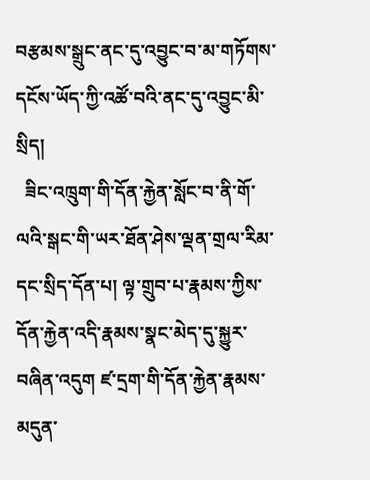བརྩམས་སྒྲུང་ནང་དུ་འབྱུང་བ་མ་གཏོགས་དངོས་ཡོད་ཀྱི་འཚོ་བའི་ནང་དུ་འབྱུང་མི་སྲིད།
  ཟིང་འཁྲུག་གི་དོན་རྐྱེན་སློང་བ་ནི་གོ་ལའི་སྒང་གི་ཡར་ཐོན་ཤེས་ལྡན་གྲལ་རིམ་དང་སྲིད་དོན་པ། ལྟ་གྲུབ་པ་རྣམས་ཀྱིས་དོན་རྐྱེན་འདི་རྣམས་སྣང་མེད་དུ་སྐྱུར་བཞིན་འདུག ཛ་དྲག་གི་དོན་རྐྱེན་རྣམས་མདུན་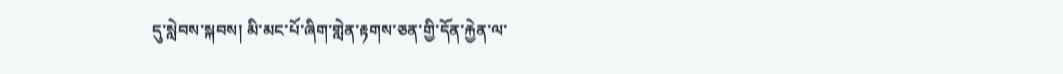དུ་སླེབས་སྐབས། མི་མང་པོ་ཞིག་གླེན་རྟགས་ཅན་གྱི་དོན་རྐྱེན་ལ་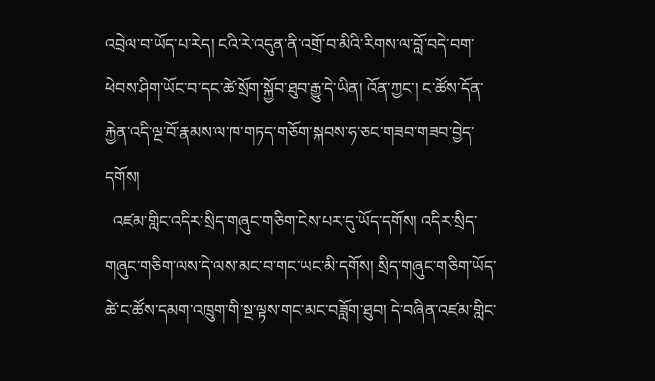འབྲེལ་བ་ཡོད་པ་རེད། ངའི་རེ་འདུན་ནི་འགྲོ་བ་མིའི་རིགས་ལ་བློ་བདེ་བག་ཕེབས་ཤིག་ཡོང་བ་དང་ཚེ་སྲོག་སྐྱོབ་ཐུབ་རྒྱུ་དེ་ཡིན། འོན་ཀྱང་། ང་ཚོས་དོན་རྐྱེན་འདི་ལྔ་བོ་རྣམས་ལ་ཁ་གཏད་གཅོག་སྐབས་ཧ་ཅང་གཟབ་གཟབ་བྱེད་དགོས།
  འཛམ་གླིང་འདིར་སྲིད་གཞུང་གཅིག་ངེས་པར་དུ་ཡོད་དགོས། འདིར་སྲིད་གཞུང་གཅིག་ལས་དེ་ལས་མང་བ་གང་ཡང་མི་དགོས། སྲིད་གཞུང་གཅིག་ཡོད་ཚེ་ང་ཚོས་དམག་འཁྲུག་གི་སྔ་ལྟས་གང་མང་བཟློག་ཐུབ། དེ་བཞིན་འཛམ་གླིང་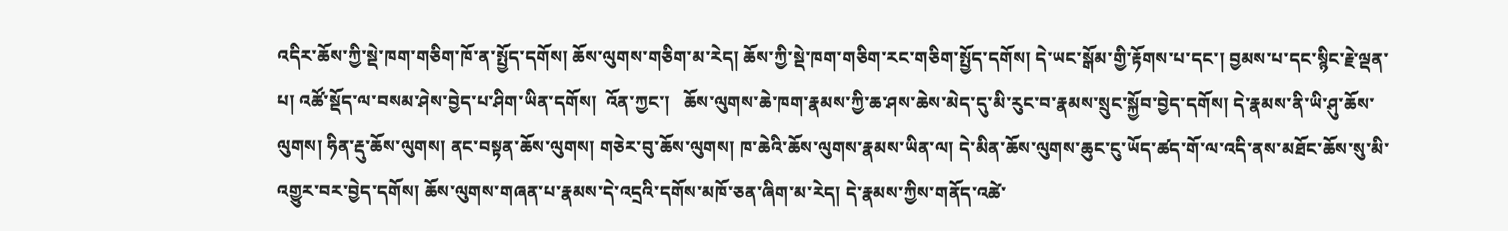འདིར་ཆོས་ཀྱི་སྡེ་ཁག་གཅིག་ཁོ་ན་སྤྱོད་དགོས། ཆོས་ལུགས་གཅིག་མ་རེད། ཆོས་ཀྱི་སྡེ་ཁག་གཅིག་རང་གཅིག་སྤྱོད་དགོས། དེ་ཡང་སྒོམ་གྱི་རྟོགས་པ་དང་། བྱམས་པ་དང་སྙིང་རྗེ་ལྡན་པ། འཚོ་སྡོད་ལ་བསམ་ཤེས་བྱེད་པ་ཤིག་ཡིན་དགོས།  འོན་ཀྱང་།   ཆོས་ལུགས་ཆེ་ཁག་རྣམས་ཀྱི་ཆ་ཤས་ཆེས་མེད་དུ་མི་རུང་བ་རྣམས་སྲུང་སྐྱོབ་བྱེད་དགོས། དེ་རྣམས་ནི་ཡི་ཤུ་ཆོས་ལུགས། ཧིན་རྡུ་ཆོས་ལུགས། ནང་བསྟན་ཆོས་ལུགས། གཅེར་བུ་ཆོས་ལུགས། ཁ་ཆེའི་ཆོས་ལུགས་རྣམས་ཡིན་ལ། དེ་མིན་ཆོས་ལུགས་ཆུང་ངུ་ཡོད་ཚད་གོ་ལ་འདི་ནས་མཐོང་ཆོས་སུ་མི་འགྱུར་བར་བྱེད་དགོས། ཆོས་ལུགས་གཞན་པ་རྣམས་དེ་འདྲའི་དགོས་མཁོ་ཅན་ཞིག་མ་རེད། དེ་རྣམས་ཀྱིས་གནོད་འཚེ་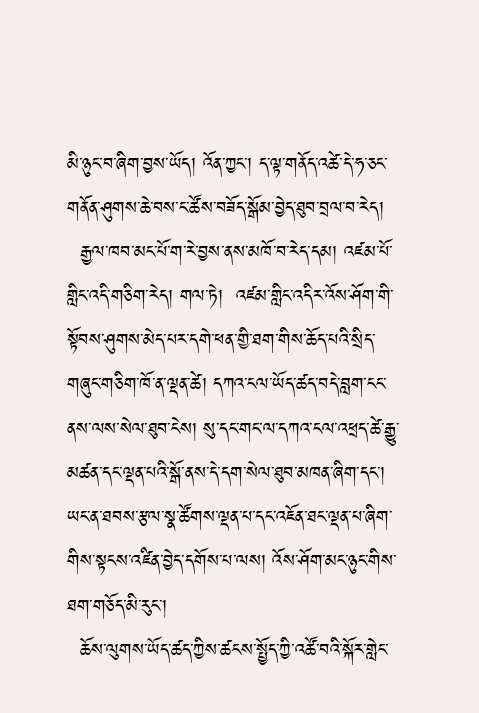མི་ཉུང་བ་ཞིག་བྱས་ཡོད། འོན་ཀྱང་། ད་ལྟ་གནོད་འཚེ་དེ་ཧ་ཅང་གནོན་ཤུགས་ཆེ་བས་ང་ཚོས་བཟོད་སྒོམ་བྱེད་ཐུབ་བྲལ་བ་རེད།
  རྒྱལ་ཁབ་མང་པོ་ག་རེ་བྱས་ནས་མཁོ་བ་རེད་དམ། འཛམ་པོ་གླིང་འདི་གཅིག་རེད། གལ་ཏེ།  འཛམ་གླིང་འདིར་འོས་ཤོག་གི་སྟོབས་ཤུགས་མེད་པར་དགེ་ཕན་གྱི་ཐག་གིས་ཆོད་པའི་སྲིད་གཞུང་གཅིག་ཁོ་ན་ལྡན་ཚེ། དཀའ་ངལ་ཡོད་ཚད་བདེ་བླག་ངང་ནས་ལས་སེལ་ཐུབ་ངེས། སུ་དང་གང་ལ་དཀའ་ངལ་འཕྲད་ཚེ་རྒྱུ་མཚན་དང་ལྡན་པའི་སྒོ་ནས་དེ་དག་སེལ་ཐུབ་མཁན་ཞིག་དང་། ཡང་ན་ཐབས་རྩལ་སྣ་ཚོགས་ལྡན་པ་དང་འཇོན་ཐང་ལྡན་པ་ཞིག་གིས་སྟངས་འཛིན་བྱེད་དགོས་པ་ལས། འོས་ཤོག་མང་ཉུང་གིས་ཐག་གཅོད་མི་རུང་།
  ཆོས་ལུགས་ཡོད་ཚད་ཀྱིས་ཚངས་སྤྱོད་ཀྱི་འཚོ་བའི་སྐོར་གླེང་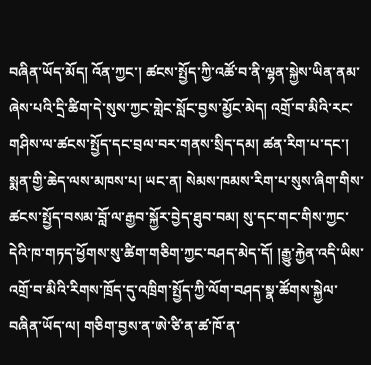བཞིན་ཡོད་མོད། འོན་ཀྱང་། ཚངས་སྤྱོད་ཀྱི་འཚོ་བ་ནི་ལྷན་སྐྱེས་ཡིན་ནམ་ཞེས་པའི་དྲི་ཚིག་དེ་སུས་ཀྱང་གླེང་སློང་བྱས་མྱོང་མེད། འགྲོ་བ་མིའི་རང་གཤིས་ལ་ཚངས་སྤྱོད་དང་བྲལ་བར་གནས་སྲིད་དམ། ཚན་རིག་པ་དང་། སྨན་གྱི་ཆེད་ལས་མཁས་པ། ཡང་ན། སེམས་ཁམས་རིག་པ་སུས་ཞིག་གིས་ཚངས་སྤྱོད་བསམ་བློ་ལ་རྒྱབ་སྐྱོར་བྱེད་ཐུབ་བམ། སུ་དང་གང་གིས་ཀྱང་དེའི་ཁ་གཏད་ཕྱོགས་སུ་ཚིག་གཅིག་ཀྱང་བཤད་མེད་དོ། །རྒྱུ་རྐྱེན་འདི་ཡིས་འགྲོ་བ་མིའི་རིགས་ཁྲོད་དུ་འཁྲིག་སྤྱོད་ཀྱི་ལོག་བཤད་སྣ་ཚོགས་སྐྱེལ་བཞིན་ཡོད་ལ། གཅིག་བྱས་ན་ཨེ་ཙི་ན་ཚ་ཁོ་ན་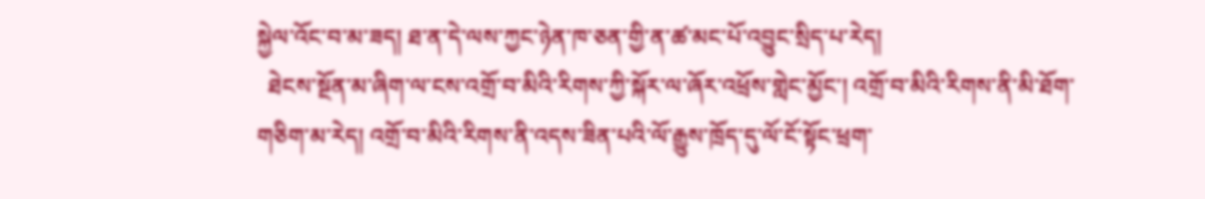སྐྱེལ་འོང་བ་མ་ཟད། ཐ་ན་དེ་ལས་ཀྱང་ཉེན་ཁ་ཅན་གྱི་ན་ཚ་མང་པོ་འབྱུང་སྲིད་པ་རེད།
  ཐེངས་སྔོན་མ་ཞིག་ལ་ངས་འགྲོ་བ་མིའི་རིགས་ཀྱི་སྐོར་ལ་ཞོར་འཕྲོས་གླེང་མྱོང་། འགྲོ་བ་མིའི་རིགས་ནི་མི་ཐོག་གཅིག་མ་རེད། འགྲོ་བ་མིའི་རིགས་ནི་འདས་ཟིན་པའི་ལོ་རྒྱུས་ཁྲོད་དུ་ལོ་ངོ་སྟོང་ཕྲག་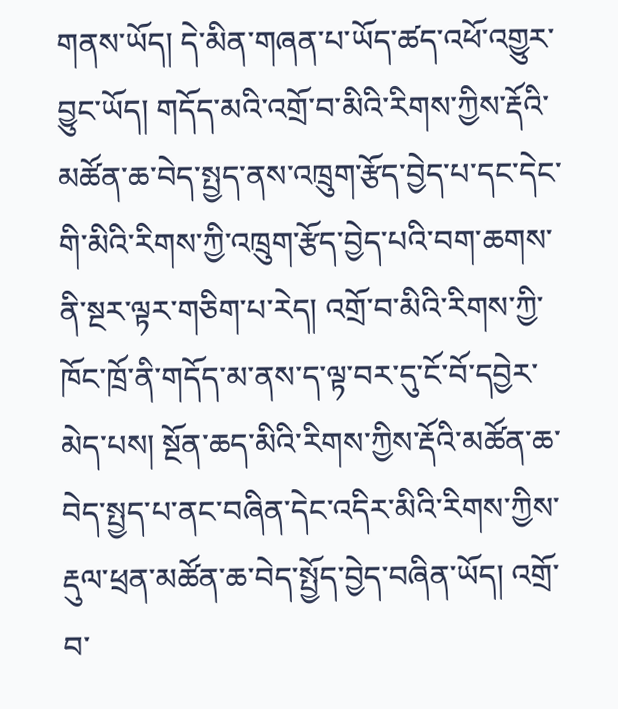གནས་ཡོད། དེ་མིན་གཞན་པ་ཡོད་ཚད་འཕོ་འགྱུར་བྱུང་ཡོད། གདོད་མའི་འགྲོ་བ་མིའི་རིགས་ཀྱིས་རྡོའི་མཚོན་ཆ་བེད་སྤྱད་ནས་འཁྲུག་རྩོད་བྱེད་པ་དང་དེང་གི་མིའི་རིགས་ཀྱི་འཁྲུག་རྩོད་བྱེད་པའི་བག་ཆགས་ནི་སྔར་ལྟར་གཅིག་པ་རེད། འགྲོ་བ་མིའི་རིགས་ཀྱི་ཁོང་ཁྲོ་ནི་གདོད་མ་ནས་ད་ལྟ་བར་དུ་ངོ་བོ་དབྱེར་མེད་པས། སྔོན་ཆད་མིའི་རིགས་ཀྱིས་རྡོའི་མཚོན་ཆ་བེད་སྤྱད་པ་ནང་བཞིན་དེང་འདིར་མིའི་རིགས་ཀྱིས་རྡུལ་ཕྲན་མཚོན་ཆ་བེད་སྤྱོད་བྱེད་བཞིན་ཡོད། འགྲོ་བ་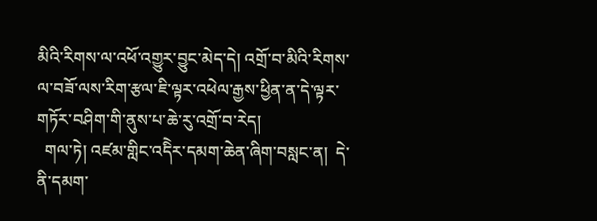མིའི་རིགས་ལ་འཕོ་འགྱུར་བྱུང་མེད་དེ། འགྲོ་བ་མིའི་རིགས་ལ་བཟོ་ལས་རིག་རྩལ་ཇི་ལྟར་འཕེལ་རྒྱས་ཕྱིན་ན་དེ་ལྟར་གཏོར་བཤིག་གི་ནུས་པ་ཆེ་རུ་འགྲོ་བ་རེད།
  གལ་ཏེ། འཛམ་གླིང་འདིེར་དམག་ཆེན་ཞིག་བསླང་ན།  དེ་ནི་དམག་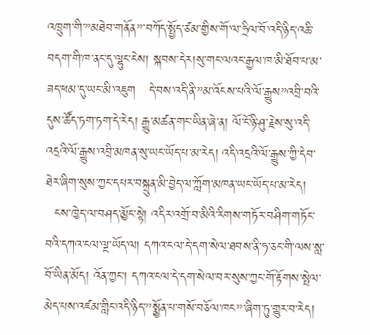འཁྲུག་གི་”མཐེབ་གནོན”་བཀོད་སྤྱོད་ཙམ་གྱིས་གོ་ལ་ཧྲིལ་བོ་འདི་ཉིད་འཆི་བདག་གི་ཁ་ནང་དུ་ལྷུང་ངེས། སྐབས་དེར།སུ་གང་ལའང་རྒྱལ་ཁ་མི་ཐོབ་པ་མ་ཟད་ཕམ་དུ་ཡང་མི་འཇུག   དེ་བས་འདི་ནི་”མ་འོངས་པའི་ལོ་རྒྱུས”འབྲི་བའི་དུས་ཚོད་ཏག་ཏག་དེ་རེད། རྒྱུ་མཚན་གང་ཡིན་ཞེ་ན། ལོ་ངོ་ཉི་ཤུ་རྗེས་སུ་འདི་འདྲའི་ལོ་རྒྱུས་འབྲི་མཁན་སུ་ཡང་ཡོད་པ་མ་རེད། འདི་འདྲའི་ལོ་རྒྱུས་ཀྱི་དེབ་ཐེར་ཞིག་སུས་ཀྱང་དཔར་བསྐྲུན་མི་བྱེད་ལ་ཀློག་མཁན་ཡང་ཡོད་པ་མ་རེད།
  ངས་ཁྱེད་ལ་བཤད་མྱོང་སྟེ། འདིར་འགྲོ་བ་མིའི་རིགས་གཏོར་བཤིག་གཏོང་བའི་དཀའ་ངལ་ལྔ་ཡོད་ལ། དཀའ་ངལ་དེ་དག་སེལ་ཐབས་ནི་ཧ་ཅང་གི་ལས་སླ་བོ་ཡིན་མོད། འོན་ཀྱང་། དཀའ་ངལ་དེ་དག་སེལ་བར་སུས་ཀྱང་གོ་རྟོགས་སྤེལ་མེད་པས་འཛམ་གླིང་འདི་ཉིད་’’སྨྱོན་པ་གསོ་བཅོལ་ཁང’’་ཞིག་ཏུ་གྱུར་བ་རེད།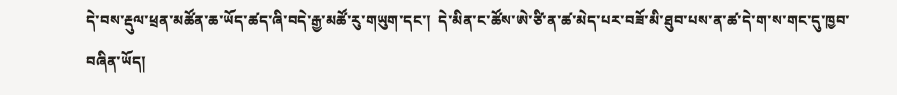དེ་བས་རྡུལ་ཕྲན་མཚོན་ཆ་ཡོད་ཚད་ཞི་བདེ་རྒྱ་མཚོ་རུ་གཡུག་དང་།  དེ་མིན་ང་ཚོས་ཨེ་ཙི་ན་ཚ་མེད་པར་བཟོ་མི་ཐུབ་པས་ན་ཚ་དེ་ག་ས་གང་དུ་ཁྱབ་བཞིན་ཡོད།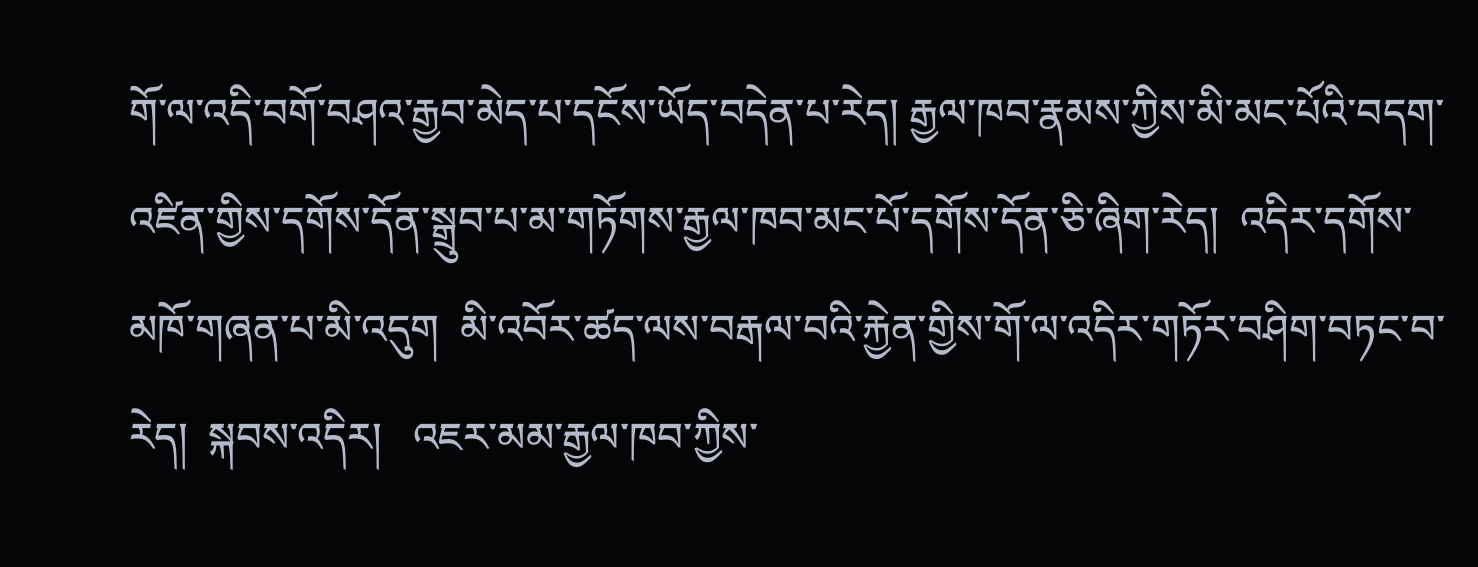གོ་ལ་འདི་བགོ་བཤའ་རྒྱབ་མེད་པ་དངོས་ཡོད་བདེན་པ་རེད། རྒྱལ་ཁབ་རྣམས་ཀྱིས་མི་མང་པོའི་བདག་འཛིན་གྱིས་དགོས་དོན་སྒྲུབ་པ་མ་གཏོགས་རྒྱལ་ཁབ་མང་པོ་དགོས་དོན་ཅི་ཞིག་རེད།  འདིར་དགོས་མཁོ་གཞན་པ་མི་འདུག  མི་འབོར་ཚད་ལས་བརྒལ་བའི་རྐྱེན་གྱིས་གོ་ལ་འདིར་གཏོར་བཤིག་བཏང་བ་རེད།  སྐབས་འདིར།   འཇར་མམ་རྒྱལ་ཁབ་ཀྱིས་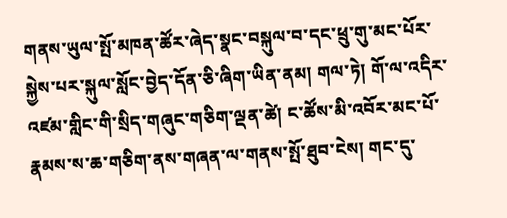གནས་ཡུལ་སྤོ་མཁན་ཚོར་ཞེད་སྣང་བསྐུལ་བ་དང་ཕྲུ་གུ་མང་པོར་སྐྱེས་པར་སྐུལ་སློང་བྱེད་དོན་ཅི་ཞིག་ཡིན་ནམ། གལ་ཏེ། གོ་ལ་འདིར་འཛམ་གླིང་གི་སྲིད་གཞུང་གཅིག་ལྡན་ཚེ། ང་ཚོས་མི་འབོར་མང་པོ་རྣམས་ས་ཆ་གཅིག་ནས་གཞན་ལ་གནས་སྤོ་ཐུབ་ངེས། གང་དུ་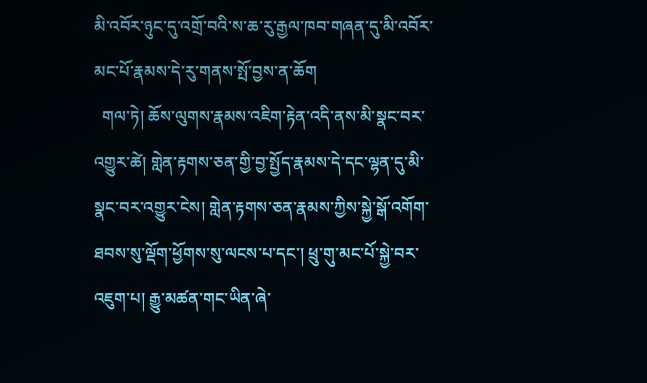མི་འབོར་ཉུང་དུ་འགྲོ་བའི་ས་ཆ་རུ་རྒྱལ་ཁབ་གཞན་དུ་མི་འབོར་མང་པོ་རྣམས་དེ་རུ་གནས་སྤོ་བྱས་ན་ཆོག
  གལ་ཏེ། ཆོས་ལུགས་རྣམས་འཇིག་རྟེན་འདི་ནས་མི་སྣང་བར་འགྱུར་ཚེ། གླེན་རྟགས་ཅན་གྱི་བྱ་སྤྱོད་རྣམས་དེ་དང་ལྷན་དུ་མི་སྣང་བར་འགྱུར་ངེས། གླེན་རྟགས་ཅན་རྣམས་ཀྱིས་སྐྱེ་སྒོ་འགོག་ཐབས་སུ་ལྡོག་ཕྱོགས་སུ་ལངས་པ་དང་། ཕྲུ་གུ་མང་པོ་སྐྱེ་བར་འཇུག་པ། རྒྱུ་མཚན་གང་ཡིན་ཞེ་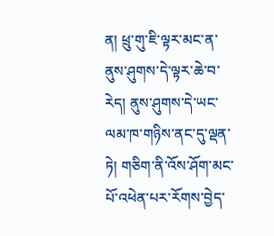ན། ཕྲུ་གུ་ཇི་ལྟར་མང་ན་ནུས་ཤུགས་དེ་ལྟར་ཆེ་བ་རེད། ནུས་ཤུགས་དེ་ཡང་ལམ་ཁ་གཉིས་ནང་དུ་ལྡན་ཏེ། གཅིག་ནི་འོས་ཤོག་མང་པོ་འཕེན་པར་རོགས་བྱེད་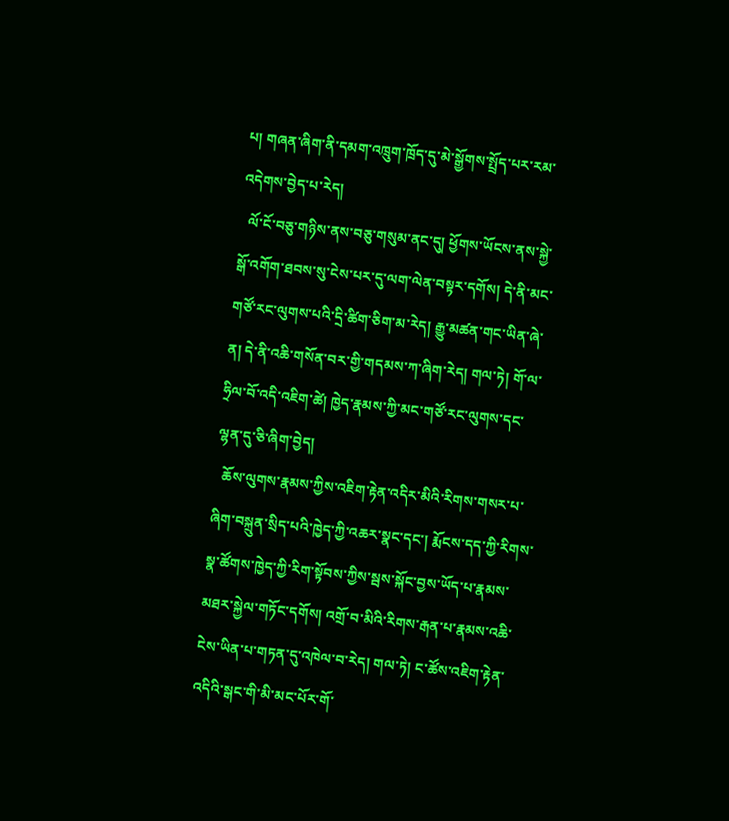པ། གཞན་ཞིག་ནི་དམག་འཁྲུག་ཁྲོད་དུ་མེ་སྒྱོགས་སྤྲོད་པར་རམ་འདེགས་བྱེད་པ་རེད།
  ལོ་ངོ་བཅུ་གཉིས་ནས་བཅུ་གསུམ་ནང་དུ། ཕྱོགས་ཡོངས་ནས་སྐྱེ་སྒོ་འགོག་ཐབས་སུ་ངེས་པར་དུ་ལག་ལེན་བསྟར་དགོས། དེ་ནི་མང་གཙོ་རང་ལུགས་པའི་དྲི་ཚིག་ཅིག་མ་རེད། རྒྱུ་མཚན་གང་ཡིན་ཞེ་ན། དེ་ནི་འཆི་གསོན་བར་གྱི་གདམས་ཀ་ཞིག་རེད། གལ་ཏེ། གོ་ལ་ཧྲིལ་བོ་འདི་འཇིག་ཚེ། ཁྱེད་རྣམས་ཀྱི་མང་གཙོ་རང་ལུགས་དང་ལྷན་དུ་ཅི་ཞིག་བྱེད།
  ཆོས་ལུགས་རྣམས་ཀྱིས་འཇིག་རྟེན་འདིར་མིའི་རིགས་གསར་པ་ཞིག་བསྐྲུན་སྲིད་པའི་ཁྱེད་ཀྱི་འཆར་སྣང་དང་། རྨོངས་དད་ཀྱི་རིགས་སྣ་ཚོགས་ཁྱེད་ཀྱི་རིག་སྟོབས་ཀྱིས་སྦས་སྐོང་བྱས་ཡོད་པ་རྣམས་མཐར་སྐྱེལ་གཏོང་དགོས། འགྲོ་བ་མིའི་རིགས་རྒན་པ་རྣམས་འཆི་ངེས་ཡིན་པ་གཏན་དུ་འཁེལ་བ་རེད། གལ་ཏེ། ང་ཚོས་འཇིག་རྟེན་འདིའི་སྒང་གི་མི་མང་པོར་གོ་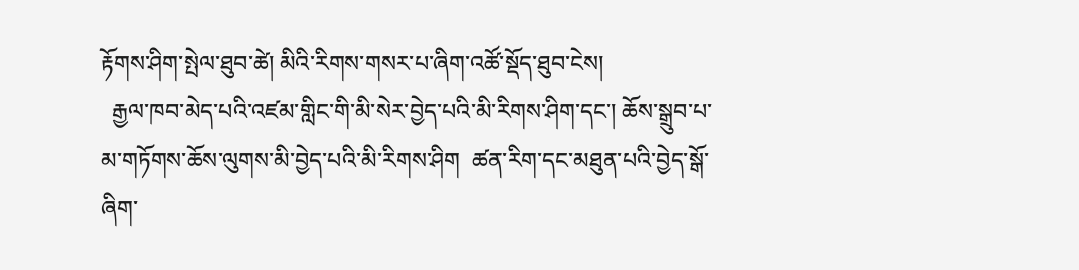རྟོགས་ཤིག་སྤེལ་ཐུབ་ཚེ། མིའི་རིགས་གསར་པ་ཞིག་འཚོ་སྡོད་ཐུབ་ངེས།
  རྒྱལ་ཁབ་མེད་པའི་འཛམ་གླིང་གི་མི་སེར་བྱེད་པའི་མི་རིགས་ཤིག་དང་། ཆོས་སྒྲུབ་པ་མ་གཏོགས་ཆོས་ལུགས་མི་བྱེད་པའི་མི་རིགས་ཤིག  ཚན་རིག་དང་མཐུན་པའི་བྱེད་སྒོ་ཞིག་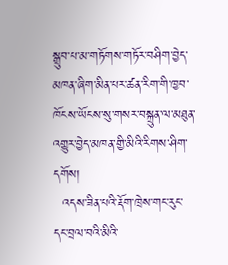སྒྲུབ་པ་མ་གཏོགས་གཏོར་བཤིག་བྱེད་མཁན་ཞིག་མིན་པར་ཚན་རིག་གི་ཁྱབ་ཁོངས་ཡོངས་སུ་གསར་བསྐྲུན་ལ་མཐུན་འགྱུར་བྱེད་མཁན་གྱི་མིའི་རིགས་ཤིག་དགོས།
  འདས་ཟིན་པའི་རྡོག་ཁྲེས་གང་རུང་དང་བྲལ་བའི་མིའི་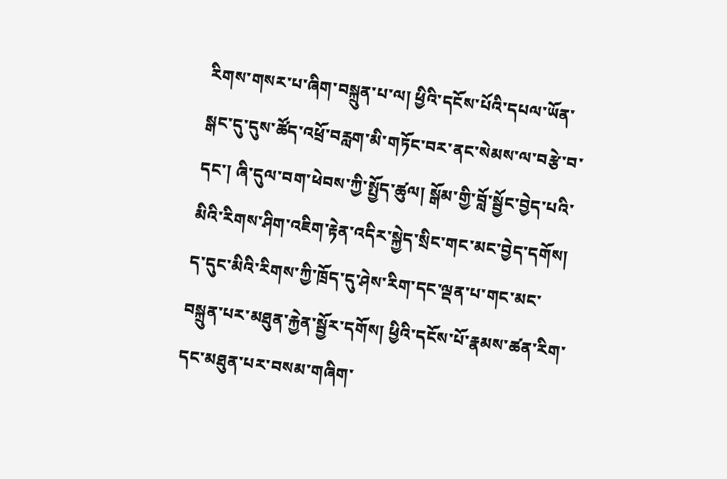རིགས་གསར་པ་ཞིག་བསྐྲུན་པ་ལ། ཕྱིའི་དངོས་པོའི་དཔལ་ཡོན་སྒང་དུ་དུས་ཚོད་འཕྲོ་བརླག་མི་གཏོང་བར་ནང་སེམས་ལ་བརྩེ་བ་དང་། ཞི་དུལ་བག་ཕེབས་ཀྱི་སྤྱོད་ཚུལ། སྒོམ་གྱི་བློ་སྦྱོང་བྱེད་པའི་མིའི་རིགས་ཤིག་འཇིག་རྟེན་འདིར་སྐྱེད་སྲིང་གང་མང་བྱེད་དགོས། ད་དུང་མིའི་རིགས་ཀྱི་ཁྲོད་དུ་ཤེས་རིག་དང་ལྡན་པ་གང་མང་བསྐྲུན་པར་མཐུན་རྐྱེན་སྦྱོར་དགོས། ཕྱིའི་དངོས་པོ་རྣམས་ཚན་རིག་དང་མཐུན་པར་བསམ་གཞིག་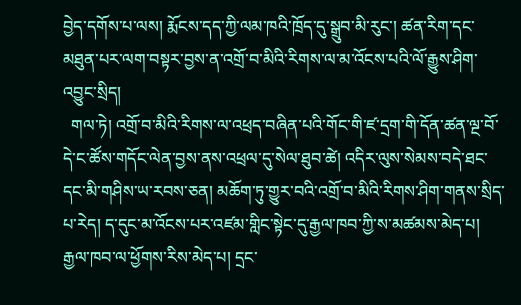བྱེད་དགོས་པ་ལས། རྨོངས་དད་ཀྱི་ལམ་ཁའི་ཁྲོད་དུ་སྒྲུབ་མི་རུང་། ཚན་རིག་དང་མཐུན་པར་ལག་བསྟར་བྱས་ན་འགྲོ་བ་མིའི་རིགས་ལ་མ་འོངས་པའི་ལོ་རྒྱུས་ཤིག་འབྱུང་སྲིད།
  གལ་ཏེ། འགྲོ་བ་མིའི་རིགས་ལ་འཕྲད་བཞིན་པའི་གོང་གི་ཛ་དྲག་གི་དོན་ཚན་ལྔ་བོ་དེ་ང་ཚོས་གདོང་ལེན་བྱས་ནས་འཕྲལ་དུ་སེལ་ཐུབ་ཚེ། འདིར་ལུས་སེམས་བདེ་ཐང་དང་མི་གཤིས་ཡ་རབས་ཅན། མཆོག་ཏུ་གྱུར་བའི་འགྲོ་བ་མིའི་རིགས་ཤིག་གནས་སྲིད་པ་རེད། ད་དུང་མ་འོངས་པར་འཛམ་གླིང་སྟེང་དུ་རྒྱལ་ཁབ་ཀྱི་ས་མཚམས་མེད་པ། རྒྱལ་ཁབ་ལ་ཕྱོགས་རིས་མེད་པ། དྲང་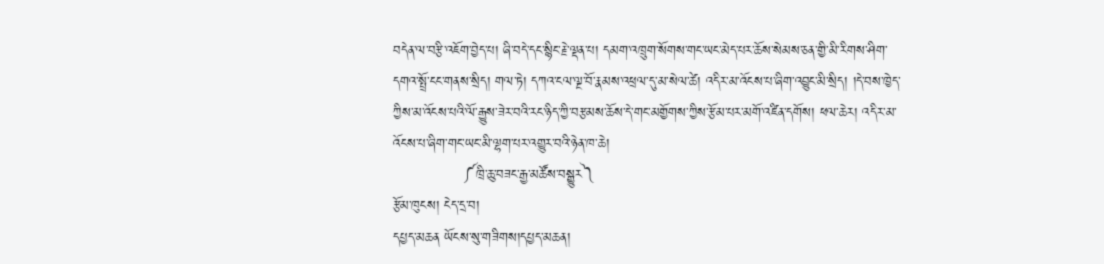བདེན་ལ་བརྩི་འཇོག་བྱེད་པ། ཞི་བདེ་དང་སྙིང་རྗེ་ལྡན་པ། དམག་འཁྲུག་སོགས་གང་ཡང་མེད་པར་ཆོས་སེམས་ཅན་གྱི་མི་རིགས་ཤིག་དགའ་སྤྲོ་ངང་གནས་སྲིད། གལ་ཏེ། དཀའ་ངལ་ལྔ་བོ་རྣམས་འཕྲལ་དུ་མ་སེལ་ཚེ། འདིར་མ་འོངས་པ་ཞིག་འབྱུང་མི་སྲིད། །དེ་བས་ཁྱེད་ཀྱིས་མ་འོངས་པའི་ལོ་རྒྱུས་ཟེར་བའི་རང་ཉིད་ཀྱི་བརྩམས་ཆོས་དེ་གང་མགྱོགས་ཀྱིས་རྩོམ་པར་མགོ་འཛིན་དགོས། ཕལ་ཆེར། འདིར་མ་འོངས་པ་ཞིག་གང་ཡང་མི་ལྷག་པར་འགྱུར་བའི་ཉེན་ཁ་ཆེ།
               ༼ཁྲི་ཆུ་བཟང་རྒྱ་མཚོས་བསྒྱུར༽
རྩོམ་ཁུངས། ངེད་དྲ་བ།
དཔྱད་མཆན ཡོངས་སུ་གཟིགས།དཔྱད་མཆན།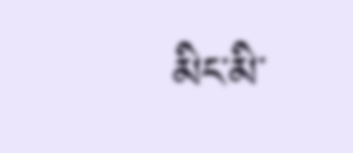མིང་མི་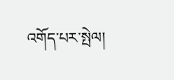འགོད་པར་སྤེལ།